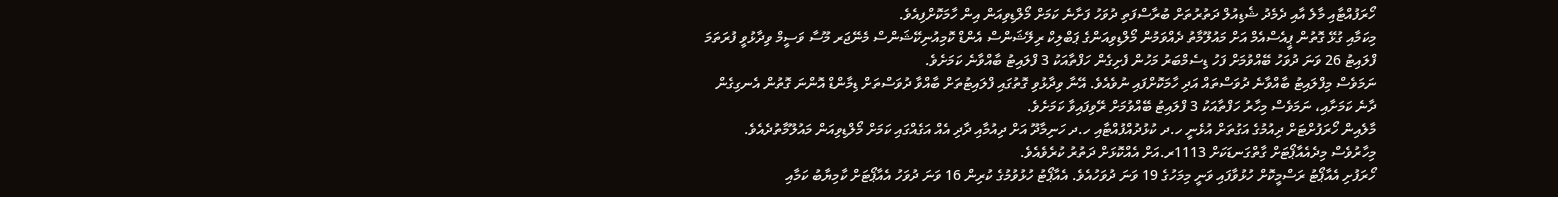ހޯރަފުއްޓާއި މާލެ އާއި ދެމެދު ޝެޑިއުލް ދަތުރުތަށް ބުރާސްފަތި ދުވަހު ފަށާނެ ކަމަށް މޯލްޑިވިއަން އިން ހާމަކޮށްފިއެވެ.
މިކަމާއި ގުޅޭ ގޮތުން ޕީއެސްއެމް އަށް މައުލޫމާތު ދެއްވަމުން މޯލްޑިވިއަންގެ ޕަބްލިކް ރިލޭޝަންސް އެންޑް ކޮމިއުނިކޭޝަންސް މެނޭޖަރ މޫސާ ވަސީމް ވިދާޅުވީ ފުރަތަމަ ފްލައިޓު 26 ވަނަ ދުވަހު ބޭއްވުމަށް ފަހު ޑިސެމްބަރު މަހުން ފެށިގެން ހަފްތާއަކު 3 ފްލައިޓު ބާއްވާނެ ކަމަށެވެ.
ނަމަވެސް މިފްލައިޓު ބާއްވާނެ ދުވަސްތައް އަދި ހާމަކޮށްފައި ނުވެއެވެ. އޭނާ ވިދާޅުވި ގޮތުގައި ފްލައިޓުތަށް ބާއްވާ ދުވަސްތަށް ޑިމާންޑް އޮންނަ ގޮތުން އެނގިގެން ދާނެ ކަމަށާއި، ނަމަވެސް މިހާރު ހަފްތާއަކު 3 ފްލައިޓު ބޭއްވުމަށް ރޭވިފައިވާ ކަމަށެވެ.
މާލެއިން ހޯރަފުށްޓަށް ދިއުމުގެ އަގުތަށް އުޅެނީ ހ.ދ ކުޅުދުއްފުއްޓާއި ހ.ދ ހަނިމާދޫ އަށް ދިއުމާއި ދާދި އެއް އަގެއްގައި ކަމަށް މޯލްޑިވިއަން މައުލޫމާތުދެއެވެ. މިހާރުވެސް މިދެއެއާޕޯޓަށް ގާތްގަނޑަކަށް 1113ރ.އަށް އެއްކޮޅަށް ދަތުރު ކުރެވެއެވެ.
ހޯރަފުށި އެއާޕޯޓު ރަސްމީކޮށް ހުޅުވާފައި ވަނީ މިމަހުގެ 19 ވަނަ ދުވަހުއެވެ. އެއާޕޯޓު ހުޅުވުމުގެ ކުރިން 16 ވަނަ ދުވަހު އެއާޕޯޓަށް ކާމިޔާބު ކަމާއި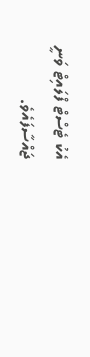އެކު ޓެސްޓް ފްލައިޓް ވަނީ ޖައްސާފައެވެ.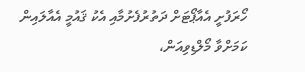ހޯރަފުށީ އެއާޕޯޓަށް ދަތުރުފެށުމާއި އެކު ޤައުމީ އެއާލައިން ކަމަށްވާ މޯލްޑިވިއަން،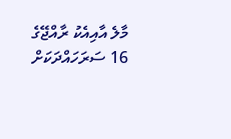މާލެ އާއިއެކު ރާއްޖޭގެ 16 ސަރަހައްދަކަށް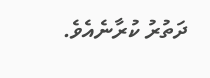ދަތުރު ކުރާނެއެވެ.